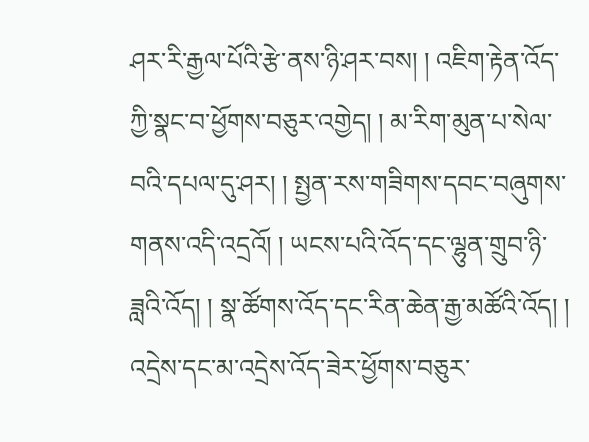ཤར་རི་རྒྱལ་པོའི་རྩེ་ནས་ཉི་ཤར་བས། ། འཇིག་རྟེན་འོད་ཀྱི་སྣང་བ་ཕྱོགས་བཅུར་འགྱེད། ། མ་རིག་མུན་པ་སེལ་བའི་དཔལ་དུ་ཤར། ། སྤྱན་རས་གཟིགས་དབང་བཞུགས་གནས་འདི་འདྲའོ། ། ཡངས་པའི་འོད་དང་ལྷུན་གྲུབ་ཉི་ཟླའི་འོད། ། སྣ་ཚོགས་འོད་དང་རིན་ཆེན་རྒྱ་མཚོའི་འོད། ། འདྲེས་དང་མ་འདྲེས་འོད་ཟེར་ཕྱོགས་བཅུར་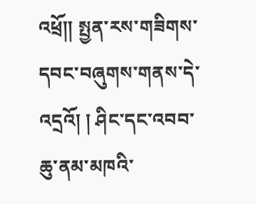འཕྲོ༎ སྤྱན་རས་གཟིགས་དབང་བཞུགས་གནས་དེ་འདྲའོ། ། ཤིང་དང་འབབ་ཆུ་ནམ་མཁའི་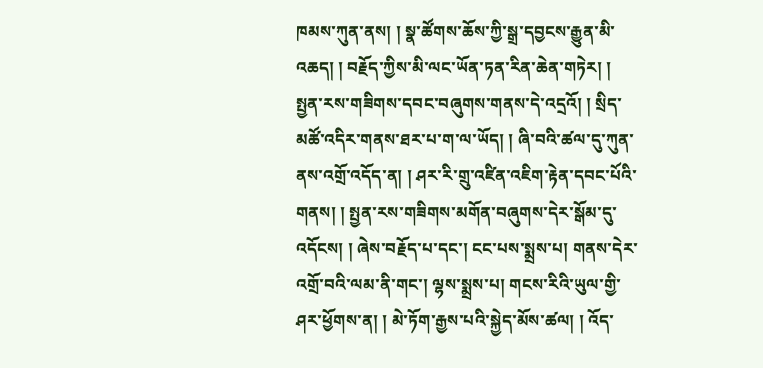ཁམས་ཀུན་ནས། ། སྣ་ཚོགས་ཆོས་ཀྱི་སྒྲ་དབྱངས་རྒྱུན་མི་འཆད། ། བརྗོད་ཀྱིས་མི་ལང་ཡོན་ཏན་རིན་ཆེན་གཏེར། ། སྤྱན་རས་གཟིགས་དབང་བཞུགས་གནས་དེ་འདྲའོ། ། སྲིད་མཚོ་འདིར་གནས་ཐར་པ་ག་ལ་ཡོད། ། ཞི་བའི་ཚལ་དུ་ཀུན་ནས་འགྲོ་འདོད་ན། ། ཤར་རི་གྲུ་འཛིན་འཇིག་རྟེན་དབང་པོའི་གནས། ། སྤྱན་རས་གཟིགས་མགོན་བཞུགས་དེར་སྒོམ་དུ་འདོངས། ། ཞེས་བརྗོད་པ་དང་། ངང་པས་སྨྲས་པ། གནས་དེར་འགྲོ་བའི་ལམ་ནི་གང་། ལྷས་སྨྲས་པ། གངས་རིའི་ཡུལ་གྱི་ཤར་ཕྱོགས་ན། ། མེ་ཏོག་རྒྱས་པའི་སྐྱེད་མོས་ཚལ། ། འོད་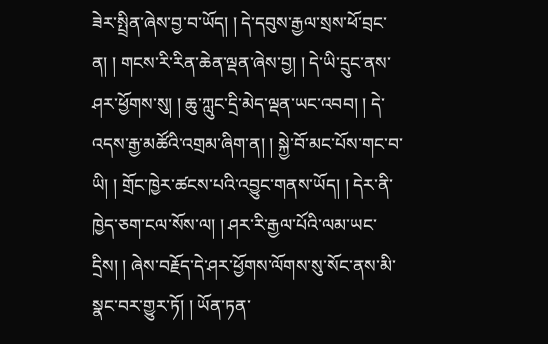ཟེར་སྤྲིན་ཞེས་བྱ་བ་ཡོད། ། དེ་དབུས་རྒྱལ་སྲས་ཕོ་བྲང་ན། ། གངས་རི་རིན་ཆེན་ལྡན་ཞེས་བྱ། ། དེ་ཡི་དྲུང་ནས་ཤར་ཕྱོགས་སུ། ། ཆུ་ཀླུང་དྲི་མེད་ལྡན་ཡང་འབབ། ། དེ་འདས་རྒྱ་མཚོའི་འགྲམ་ཞིག་ན། ། སྐྱེ་བོ་མང་པོས་གང་བ་ཡི། ། གྲོང་ཁྱེར་ཚངས་པའི་འབྱུང་གནས་ཡོད། ། དེར་ནི་ཁྱེད་ཅག་ངལ་སོས་ལ། ། ཤར་རི་རྒྱལ་པོའི་ལམ་ཡང་དྲིས། ། ཞེས་བརྗོད་དེ་ཤར་ཕྱོགས་ལོགས་སུ་སོང་ནས་མི་སྣང་བར་གྱུར་ཏོ། ། ཡོན་ཏན་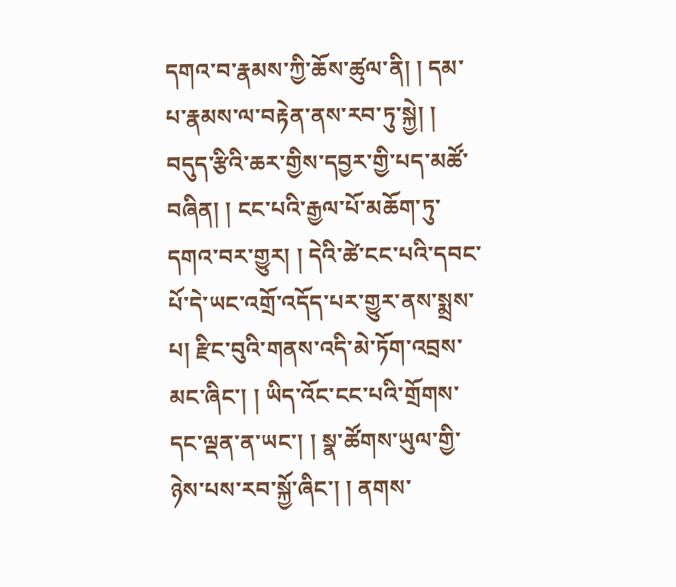དགའ་བ་རྣམས་ཀྱི་ཆོས་ཚུལ་ནི། ། དམ་པ་རྣམས་ལ་བརྟེན་ནས་རབ་ཏུ་སྐྱེ། ། བདུད་རྩིའི་ཆར་གྱིས་དབྱར་གྱི་པད་མཚོ་བཞིན། ། ངང་པའི་རྒྱལ་པོ་མཆོག་ཏུ་དགའ་བར་གྱུར། ། དེའི་ཚེ་ངང་པའི་དབང་པོ་དེ་ཡང་འགྲོ་འདོད་པར་གྱུར་ནས་སྨྲས་པ། རྫིང་བུའི་གནས་འདི་མེ་ཏོག་འབྲས་མང་ཞིང་། ། ཡིད་འོང་ངང་པའི་གྲོགས་དང་ལྡན་ན་ཡང་། ། སྣ་ཚོགས་ཡུལ་གྱི་ཉེས་པས་རབ་སྐྱོ་ཞིང་། ། ནགས་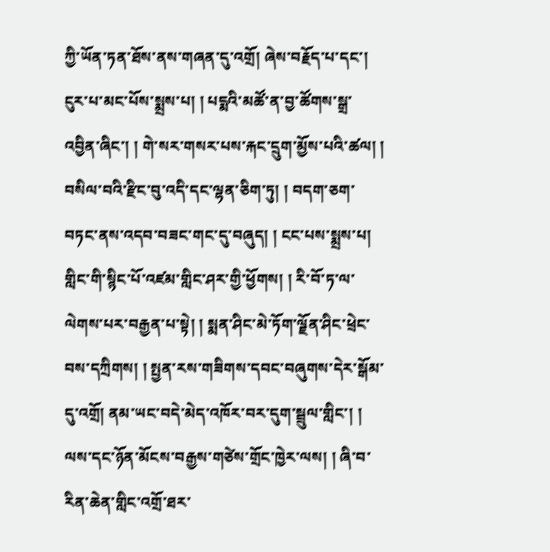ཀྱི་ཡོན་ཏན་ཐོས་ནས་གཞན་དུ་འགྲོ། ཞེས་བརྗོད་པ་དང་། ངུར་པ་མང་པོས་སྨྲས་པ། ། པདྨའི་མཚོ་ན་བྱ་ཚོགས་སྒྲ་འབྱིན་ཞིང་། ། གེ་སར་གསར་པས་རྐང་དྲུག་མྱོས་པའི་ཚལ། ། བསིལ་བའི་རྫིང་བུ་འདི་དང་ལྷན་ཅིག་ཏུ། ། བདག་ཅག་བཏང་ནས་འདབ་བཟང་གང་དུ་བཞུད། ། ངང་པས་སྨྲས་པ། གླིང་གི་སྙིང་པོ་འཛམ་གླིང་ཤར་གྱི་ཕྱོགས། ། རི་བོ་ཏ་ལ་ལེགས་པར་བརྒྱན་པ་སྟེ། ། སྨན་ཤིང་མེ་ཏོག་ལྗོན་ཤིང་ཕྲེང་བས་དཀྲིགས། ། སྤྱན་རས་གཟིགས་དབང་བཞུགས་དེར་སྒོམ་དུ་འགྲོ། ནམ་ཡང་བདེ་མེད་འཁོར་བར་དུག་སྦྲུལ་གླིང་། ། ལས་དང་ཉོན་མོངས་བརྒྱས་གཙེས་གྲོང་ཁྱེར་ལས། ། ཞི་བ་རིན་ཆེན་གླིང་འགྲོ་ཐར་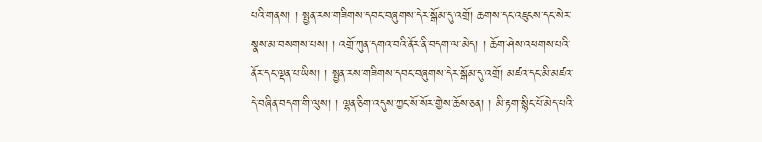པའི་གནས། ། སྤྱན་རས་གཟིགས་དབང་བཞུགས་དེར་སྒོམ་དུ་འགྲོ། ཆགས་དང་འཇུངས་དང་སེར་སྣས་མ་བསགས་པས། ། འགྲོ་ཀུན་དགའ་བའི་ནོར་ནི་བདག་ལ་མེད། ། ཆོག་ཤེས་འཕགས་པའི་ནོར་དང་ལྡན་པ་ཡིས། ། སྤྱན་རས་གཟིགས་དབང་བཞུགས་དེར་སྒོམ་དུ་འགྲོ། མཛའ་དང་མི་མཛའ་དེ་བཞིན་བདག་གི་ལུས། ། ལྷན་ཅིག་འདུས་ཀྱང་སོ་སོར་གྱེས་ཆོས་ཅན། ། མི་རྟག་སྙིང་པོ་མེད་པའི་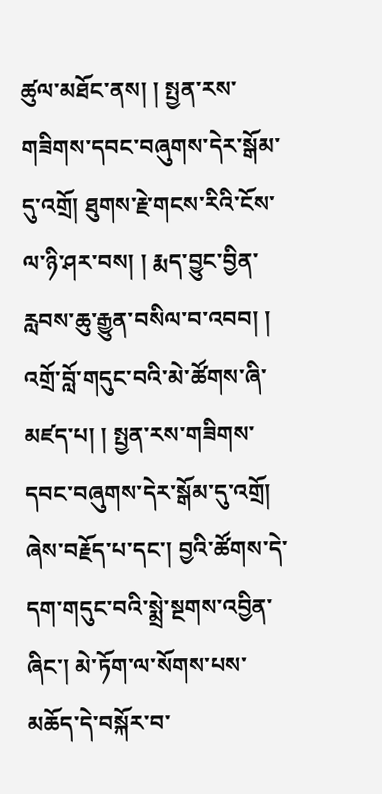ཚུལ་མཐོང་ནས། ། སྤྱན་རས་གཟིགས་དབང་བཞུགས་དེར་སྒོམ་དུ་འགྲོ། ཐུགས་རྗེ་གངས་རིའི་ངོས་ལ་ཉི་ཤར་བས། ། རྨད་བྱུང་བྱིན་རླབས་ཆུ་རྒྱུན་བསིལ་བ་འབབ། ། འགྲོ་བློ་གདུང་བའི་མེ་ཚོགས་ཞི་མཛད་པ། ། སྤྱན་རས་གཟིགས་དབང་བཞུགས་དེར་སྒོམ་དུ་འགྲོ། ཞེས་བརྗོད་པ་དང་། བྱའི་ཚོགས་དེ་དག་གདུང་བའི་སྨྲེ་སྔགས་འབྱིན་ཞིང་། མེ་ཏོག་ལ་སོགས་པས་མཆོད་དེ་བསྐོར་བ་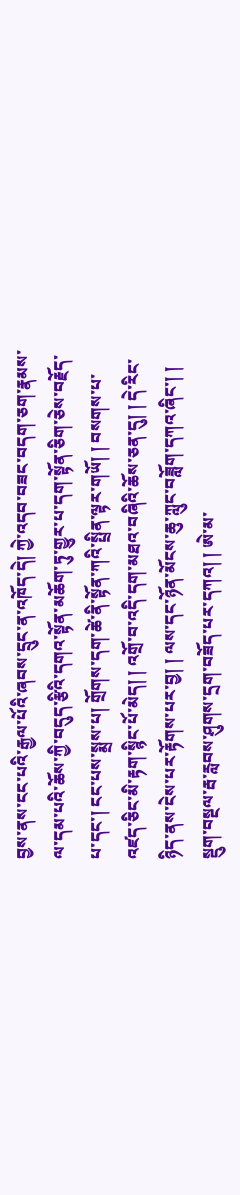བྱས་ནས་ངང་པའི་རྒྱལ་པོའི་ཞབས་དྲུང་ན་འཁོད་དེ། ཀྱེ་འདབ་བཟང་བདག་ཅག་རྣམས་ལ་དམ་པའི་ཆོས་ཀྱི་བདུད་རྩིའི་དགའ་སྟོན་མཆོག་ཏུ་གྱུར་པ་དག་སྟོན་ཅིག་ཅེས་བརྗོད་པ་དང་། ངང་པས་སྨྲས་པ། གྲོགས་དག་ཚེ་ནི་སྟོན་ཀའི་སྤྲིན་ལྟར་གཡོ། ། བསགས་པ་འཛད་ཅིང་མི་རྟག་སྙིང་པོ་མེད། ། འགྲོ་བ་འདི་དག་མཐའ་བཞིའི་ཆོས་ཅན་དུ། ། དེ་རིང་ཉིད་ནས་ངེས་པར་རྟོགས་པར་བྱ། ། ལས་དང་ཉོན་མོངས་ཆུ་ཀླུང་བཟློག་དཀའ་ཞིང་། ། སྡུག་བསྔལ་རྦ་རླབས་ཤུགས་དྲག་བཟོད་པར་དཀའ། ། ཨེ་མ་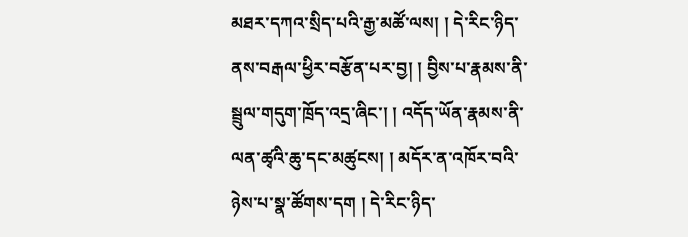མཐར་དཀའ་སྲིད་པའི་རྒྱ་མཚོ་ལས། ། དེ་རིང་ཉིད་ནས་བརྒལ་ཕྱིར་བརྩོན་པར་བྱ། ། བྱིས་པ་རྣམས་ནི་སྦྲུལ་གདུག་ཁྲོད་འདྲ་ཞིང་། ། འདོད་ཡོན་རྣམས་ནི་ལན་ཚྭའི་ཆུ་དང་མཚུངས། ། མདོར་ན་འཁོར་བའི་ཉེས་པ་སྣ་ཚོགས་དག ། དེ་རིང་ཉིད་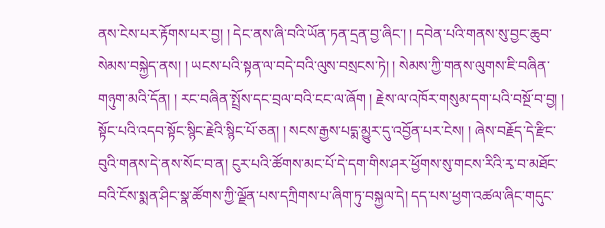ནས་ངེས་པར་རྟོགས་པར་བྱ། ། དེང་ནས་ཞི་བའི་ཡོན་ཏན་དྲན་བྱ་ཞིང་། ། དབེན་པའི་གནས་སུ་བྱང་ཆུབ་སེམས་བསྐྱེད་ནས། ། ཡངས་པའི་སྟན་ལ་བདེ་བའི་ལུས་བསྲངས་ཏེ། ། སེམས་ཀྱི་གནས་ལུགས་ཇི་བཞིན་གཉུག་མའི་དོན། ། རང་བཞིན་སྤྲོས་དང་བྲལ་བའི་ངང་ལ་ཞོག ། རྗེས་ལ་འཁོར་གསུམ་དག་པའི་བསྔོ་བ་བྱ། ། སྟོང་པའི་འདབ་སྟོང་སྙིང་རྗེའི་སྙིང་པོ་ཅན། ། སངས་རྒྱས་པདྨ་མྱུར་དུ་འབྱོན་པར་ངེས། ། ཞེས་བརྗོད་དེ་རྫིང་བུའི་གནས་དེ་ནས་སོང་བ་ན། ངུར་པའི་ཚོགས་མང་པོ་དེ་དག་གིས་ཤར་ཕྱོགས་སུ་གངས་རིའི་རྭ་བ་མཐོང་བའི་ངོས་སྨན་ཤིང་སྣ་ཚོགས་ཀྱི་ལྗོན་པས་དཀྲིགས་པ་ཞིག་ཏུ་བསྐྱལ་དེ། དད་པས་ཕྱག་འཚལ་ཞིང་གདུང་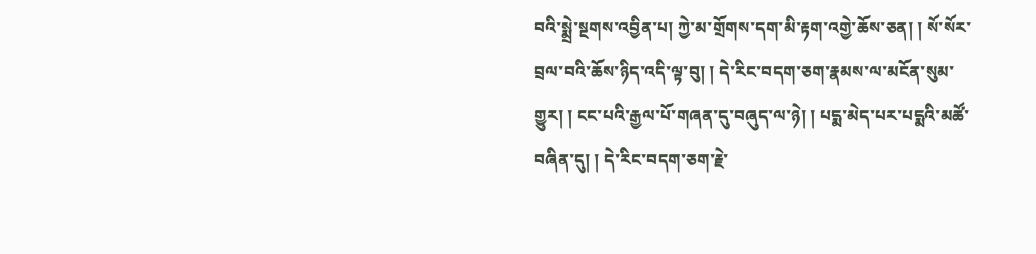བའི་སྨྲེ་སྔགས་འབྱིན་པ། ཀྱེ་མ་གྲོགས་དག་མི་རྟག་འགྱེ་ཆོས་ཅན། ། སོ་སོར་བྲལ་བའི་ཆོས་ཉིད་འདི་ལྟ་བུ། ། དེ་རིང་བདག་ཅག་རྣམས་ལ་མངོན་སུམ་གྱུར། ། ངང་པའི་རྒྱལ་པོ་གཞན་དུ་བཞུད་ལ་ཉེ། ། པདྨ་མེད་པར་པདྨའི་མཚོ་བཞིན་དུ། ། དེ་རིང་བདག་ཅག་རྗེ་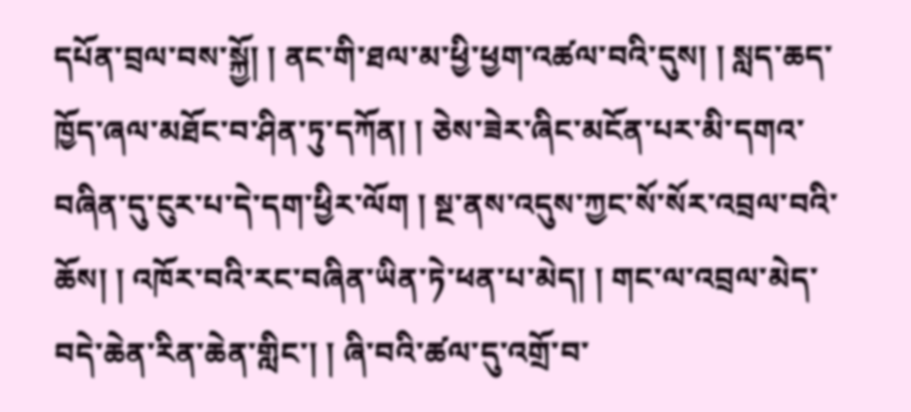དཔོན་བྲལ་བས་སྐྱོ། ། ནང་གི་ཐལ་མ་ཕྱི་ཕྱག་འཚལ་བའི་དུས། ། སླད་ཆད་ཁྱོད་ཞལ་མཐོང་བ་ཤིན་ཏུ་དཀོན། ། ཅེས་ཟེར་ཞིང་མངོན་པར་མི་དགའ་བཞིན་དུ་ངུར་པ་དེ་དག་ཕྱིར་ལོག ། སྔ་ནས་འདུས་ཀྱང་སོ་སོར་འབྲལ་བའི་ཆོས། ། འཁོར་བའི་རང་བཞིན་ཡིན་ཏེ་ཕན་པ་མེད། ། གང་ལ་འབྲལ་མེད་བདེ་ཆེན་རིན་ཆེན་གླིང་། ། ཞི་བའི་ཚལ་དུ་འགྲོ་བ་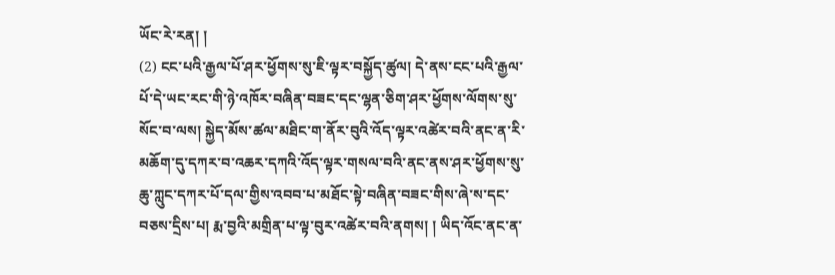ཡོང་རེ་རན། །
(2) ངང་པའི་རྒྱལ་པོ་ཤར་ཕྱོགས་སུ་ཇི་ལྟར་བསྐྱོད་ཚུལ། དེ་ནས་ངང་པའི་རྒྱལ་པོ་དེ་ཡང་རང་གི་ཉེ་འཁོར་བཞིན་བཟང་དང་ལྷན་ཅིག་ཤར་ཕྱོགས་ལོགས་སུ་སོང་བ་ལས། སྐྱེད་མོས་ཚལ་མཐིང་ག་ནོར་བུའི་འོད་ལྟར་འཚེར་བའི་ནང་ན་རི་མཆོག་དུ་དཀར་བ་འཆར་དཀའི་འོད་ལྟར་གསལ་བའི་ནང་ནས་ཤར་ཕྱོགས་སུ་ཆུ་ཀླུང་དཀར་པོ་དལ་གྱིས་འབབ་པ་མཐོང་སྟེ་བཞིན་བཟང་གིས་ཞེ་ས་དང་བཅས་དྲིས་པ། རྨ་བྱའི་མགྲིན་པ་ལྟ་བུར་འཚེར་བའི་ནགས། ། ཡིད་འོང་ནང་ན་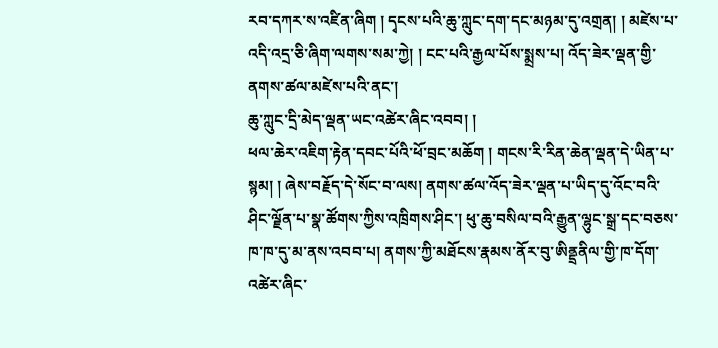རབ་དཀར་ས་འཛིན་ཞིག ། དྭངས་པའི་ཆུ་ཀླུང་དག་དང་མཉམ་དུ་འགྲན། ། མཛེས་པ་འདི་འདྲ་ཅི་ཞིག་ལགས་སམ་ཀྱེ། ། ངང་པའི་རྒྱལ་པོས་སྨྲས་པ། འོད་ཟེར་ལྡན་གྱི་ནགས་ཚལ་མཛེས་པའི་ནང་།
ཆུ་ཀླུང་དྲི་མེད་ལྡན་ཡང་འཚེར་ཞིང་འབབ། །
ཕལ་ཆེར་འཇིག་རྟེན་དབང་པོའི་ཕོ་བྲང་མཆོག ། གངས་རི་རིན་ཆེན་ལྡན་དེ་ཡིན་པ་སྙམ། ། ཞེས་བརྗོད་དེ་སོང་བ་ལས། ནགས་ཚལ་འོད་ཟེར་ལྡན་པ་ཡིད་དུ་འོང་བའི་ཤིང་ལྗོན་པ་སྣ་ཚོགས་ཀྱིས་འཁྲིགས་ཤིང་། ཕུ་ཆུ་བསིལ་བའི་རྒྱུན་ལྷུང་སྒྲ་དང་བཅས་ཁ་ཁ་དུ་མ་ནས་འབབ་པ། ནགས་ཀྱི་མཐོངས་རྣམས་ནོར་བུ་ཨིནྡྲནིལ་གྱི་ཁ་དོག་འཚེར་ཞིང་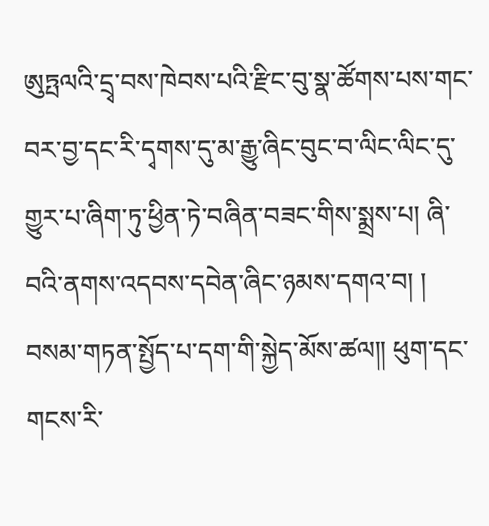ཨུཏྤལའི་དྲྭ་བས་ཁེབས་པའི་རྫིང་བུ་སྣ་ཚོགས་པས་གང་བར་བྱ་དང་རི་དྭགས་དུ་མ་རྒྱུ་ཞིང་བུང་བ་ལིང་ལིང་དུ་གྱུར་པ་ཞིག་ཏུ་ཕྱིན་ཏེ་བཞིན་བཟང་གིས་སྨྲས་པ། ཞི་བའི་ནགས་འདབས་དབེན་ཞིང་ཉམས་དགའ་བ། ། བསམ་གཏན་སྤྱོད་པ་དག་གི་སྐྱེད་མོས་ཚལ༎ ཕུག་དང་གངས་རི་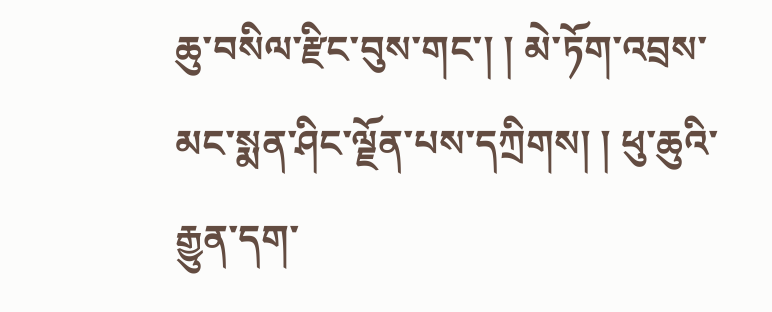ཆུ་བསིལ་རྫིང་བུས་གང་། ། མེ་ཏོག་འབྲས་མང་སྨན་ཤིང་ལྗོན་པས་དཀྲིགས། ། ཕུ་ཆུའི་རྒྱུན་དག་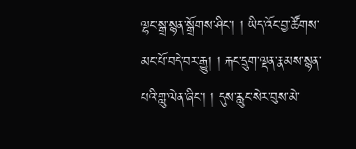ལྷང་སྒྲ་སྙན་སྒྲོགས་ཤིང་། ། ཡིད་འོང་བྱ་ཚོགས་མང་པོ་བདེ་བར་རྒྱུ། ། རྐང་དྲུག་ལྡན་རྣམས་སྙན་པའི་གླུ་ལེན་ཞིང་། ། དུས་རླུང་སེར་བུས་མེ་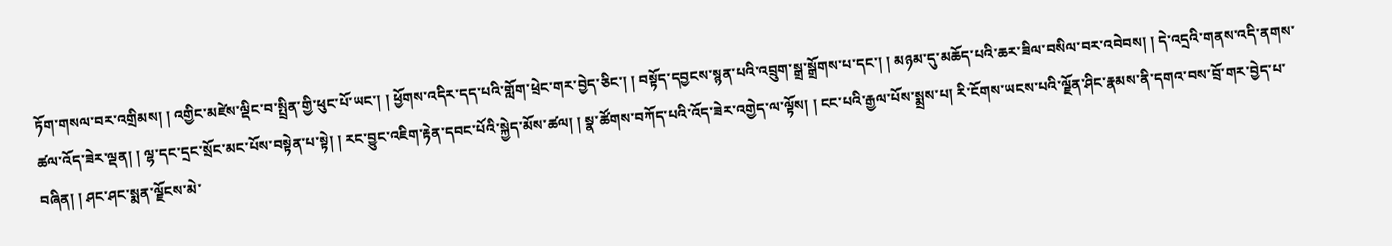ཏོག་གསལ་བར་འགྲིམས། ། འགྱིང་མཛེས་ལྡིང་བ་སྤྲིན་གྱི་ཕུང་པོ་ཡང་། ། ཕྱོགས་འདིར་དད་པའི་གློག་ཕྲེང་གར་བྱེད་ཅིང་། ། བསྟོད་དབྱངས་སྙན་པའི་འབྲུག་སྒྲ་སྒྲོགས་པ་དང་། ། མཉམ་དུ་མཆོད་པའི་ཆར་ཟིལ་བསིལ་བར་འབེབས། ། དེ་འདྲའི་གནས་འདི་ནགས་ཚལ་འོད་ཟེར་ལྡན། ། ལྷ་དང་དྲང་སྲོང་མང་པོས་བསྟེན་པ་སྟེ། ། རང་བྱུང་འཇིག་རྟེན་དབང་པོའི་སྐྱེད་མོས་ཚལ། ། སྣ་ཚོགས་བཀོད་པའི་འོད་ཟེར་འགྱེད་ལ་ལྟོས། ། ངང་པའི་རྒྱལ་པོས་སྨྲས་པ། རི་ངོགས་ཡངས་པའི་ལྗོན་ཤིང་རྣམས་ནི་དགའ་བས་བྲོ་གར་བྱེད་པ་བཞིན། ། ཤང་ཤང་སྨན་ལྗོངས་མེ་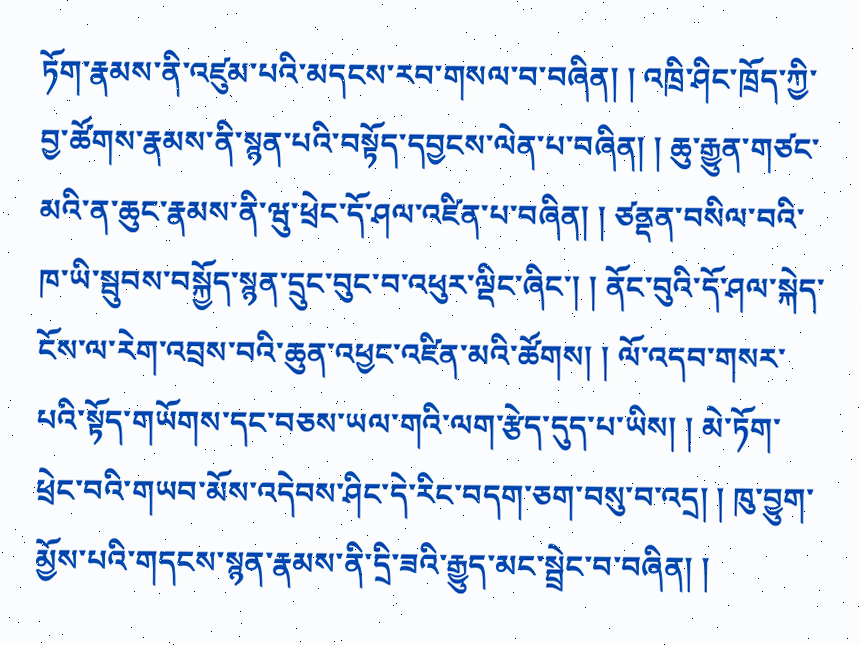ཏོག་རྣམས་ནི་འཛུམ་པའི་མདངས་རབ་གསལ་བ་བཞིན། ། འཁྲི་ཤིང་ཁྲོད་ཀྱི་བྱ་ཚོགས་རྣམས་ནི་སྙན་པའི་བསྟོད་དབྱངས་ལེན་པ་བཞིན། ། ཆུ་རྒྱུན་གཙང་མའི་ན་ཆུང་རྣམས་ནི་ཝུ་ཕྲེང་དོ་ཤལ་འཛིན་པ་བཞིན། ། ཙནྡན་བསིལ་བའི་ཁ་ཡི་སྦུབས་བསྐྱོད་སྙན་དྲུང་བུང་བ་འཕུར་ལྡིང་ཞིང་། ། ནོང་བུའི་དོ་ཤལ་སྐེད་ངོས་ལ་རེག་འབྲས་བའི་ཆུན་འཕྱང་འཛིན་མའི་ཚོགས། ། ལོ་འདབ་གསར་པའི་སྟོད་གཡོགས་དང་བཅས་ཡལ་གའི་ལག་རྩེད་དུད་པ་ཡིས། ། མེ་ཏོག་ཕྲེང་བའི་གཡབ་མོས་འདེབས་ཤིང་དེ་རིང་བདག་ཅག་བསུ་བ་འདྲ། ། ཁུ་བྱུག་མྱོས་པའི་གདངས་སྙན་རྣམས་ནི་དྲི་ཟའི་རྒྱུད་མང་སྦྲེང་བ་བཞིན། །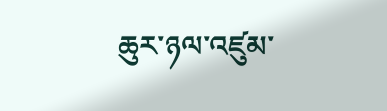ཆུར་ཉལ་འཛུམ་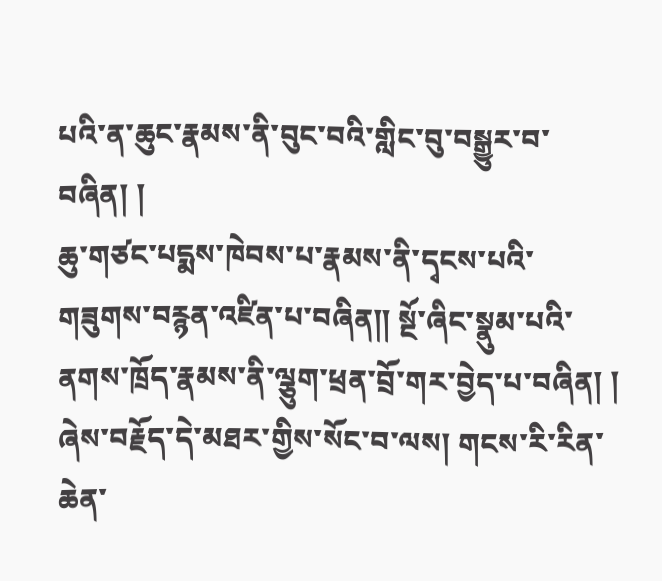པའི་ན་ཆུང་རྣམས་ནི་བུང་བའི་གླིང་བུ་བསྒྱུར་བ་བཞིན། །
ཆུ་གཙང་པདྨས་ཁེབས་པ་རྣམས་ནི་དྭངས་པའི་གཟུགས་བརྙན་འཛིན་པ་བཞིན༎ སྔོ་ཞིང་སྣུམ་པའི་ནགས་ཁྲོད་རྣམས་ནི་ལྕུག་ཕྲན་བྲོ་གར་བྱེད་པ་བཞིན། ། ཞེས་བརྗོད་དེ་མཐར་གྱིས་སོང་བ་ལས། གངས་རི་རིན་ཆེན་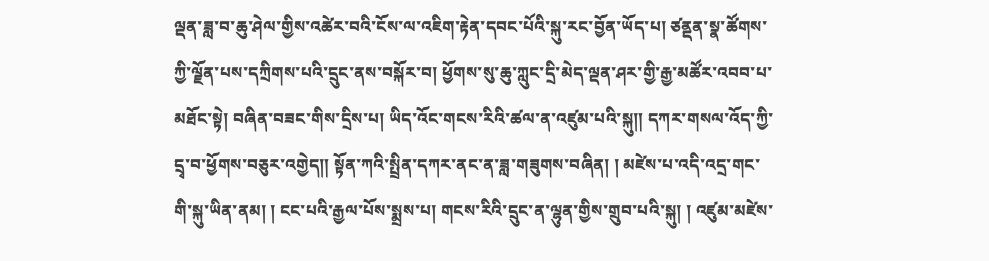ལྡན་ཟླ་བ་ཆུ་ཤེལ་གྱིས་འཚེར་བའི་ངོས་ལ་འཇིག་རྟེན་དབང་པོའི་སྐུ་རང་བྱོན་ཡོད་པ། ཙནྡན་སྣ་ཚོགས་ཀྱི་ལྗོན་པས་དཀྲིགས་པའི་དྲུང་ནས་བསྐོར་བ། ཕྱོགས་སུ་ཆུ་ཀླུང་དྲི་མེད་ལྡན་ཤར་གྱི་རྒྱ་མཚོར་འབབ་པ་མཐོང་སྟེ། བཞིན་བཟང་གིས་དྲིས་པ། ཡིད་འོང་གངས་རིའི་ཚལ་ན་འཛུམ་པའི་སྐུ༎ དཀར་གསལ་འོད་ཀྱི་དྲྭ་བ་ཕྱོགས་བཅུར་འགྱེད༎ སྟོན་ཀའི་སྤྲིན་དཀར་ནང་ན་ཟླ་གཟུགས་བཞིན། ། མཛེས་པ་འདི་འདྲ་གང་གི་སྐུ་ཡིན་ནམ། ། ངང་པའི་རྒྱལ་པོས་སྨྲས་པ། གངས་རིའི་དྲུང་ན་ལྷུན་གྱིས་གྲུབ་པའི་སྐུ། ། འཛུམ་མཛེས་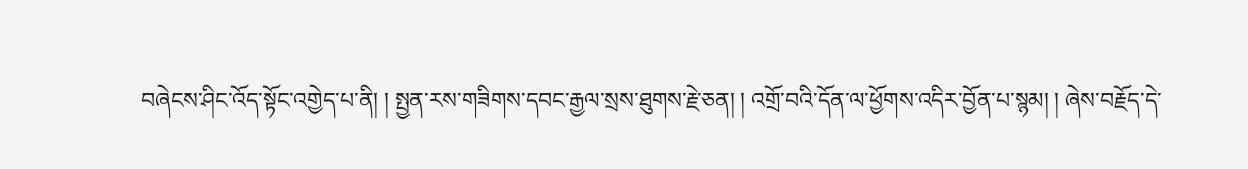བཞེངས་ཤིང་འོད་སྟོང་འགྱེད་པ་ནི། ། སྤྱན་རས་གཟིགས་དབང་རྒྱལ་སྲས་ཐུགས་རྗེ་ཅན། ། འགྲོ་བའི་དོན་ལ་ཕྱོགས་འདིར་བྱོན་པ་སྙམ། ། ཞེས་བརྗོད་དེ་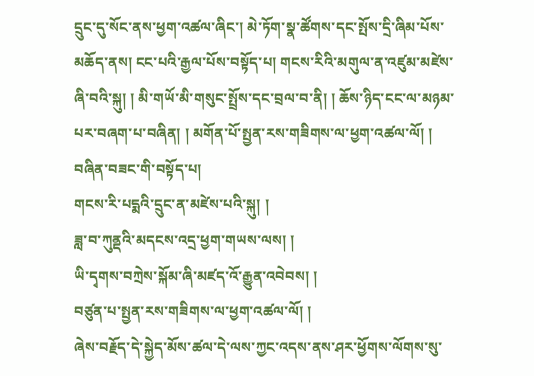དྲུང་དུ་སོང་ནས་ཕྱག་འཚལ་ཞིང་། མེ་ཏོག་སྣ་ཚོགས་དང་སྤོས་དྲི་ཞིམ་པོས་མཆོད་ནས། ངང་པའི་རྒྱལ་པོས་བསྟོད་པ། གངས་རིའི་མགུལ་ན་འཛུམ་མཛེས་ཞི་བའི་སྐུ། ། མི་གཡོ་མི་གསུང་སྤྲོས་དང་བྲལ་བ་ནི། ། ཆོས་ཉིད་ངང་ལ་མཉམ་པར་བཞག་པ་བཞིན། ། མགོན་པོ་སྤྱན་རས་གཟིགས་ལ་ཕྱག་འཚལ་ལོ། ། བཞིན་བཟང་གི་བསྟོད་པ།
གངས་རི་པདྨའི་དྲུང་ན་མཛེས་པའི་སྐུ། །
ཟླ་བ་ཀུནྡའི་མདངས་འདྲ་ཕྱག་གཡས་ལས། །
ཡི་དྭགས་བཀྲེས་སྐོམ་ཞི་མཛད་འོ་རྒྱུན་འབེབས། །
བཙུན་པ་སྤྱན་རས་གཟིགས་ལ་ཕྱག་འཚལ་ལོ། །
ཞེས་བརྗོད་དེ་སྐྱེད་མོས་ཚལ་དེ་ལས་ཀྱང་འདས་ནས་ཤར་ཕྱོགས་ལོགས་སུ་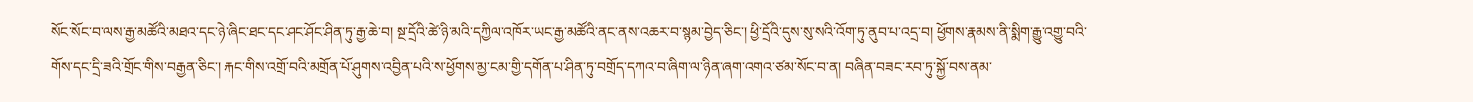སོང་སོང་བ་ལས་རྒྱ་མཚོའི་མཐའ་དང་ཉེ་ཞིང་ཐང་དང་ཤང་ཤོང་ཤིན་ཏུ་རྒྱ་ཆེ་བ། སྔ་དྲོའི་ཚེ་ཉི་མའི་དཀྱིལ་འཁོར་ཡང་རྒྱ་མཚོའི་ནང་ནས་འཆར་བ་སྙམ་བྱེད་ཅིང་། ཕྱི་དྲོའི་དུས་སུ་སའི་འོག་ཏུ་ནུབ་པ་འདྲ་བ། ཕྱོགས་རྣམས་ནི་སྨིག་རྒྱུ་འགྱུ་བའི་གོས་དང་དྲི་ཟའི་གྲོང་གིས་བརྒྱན་ཅིང་། རྐང་གིས་འགྲོ་བའི་མགྲོན་པོ་ཤུགས་འབྱིན་པའི་ས་ཕྱོགས་མྱ་ངམ་གྱི་དགོན་པ་ཤིན་ཏུ་བགྲོད་དཀའ་བ་ཞིག་ལ་ཉིན་ཞག་འགའ་ཙམ་སོང་བ་ན། བཞིན་བཟང་རབ་ཏུ་སྐྱོ་བས་ནམ་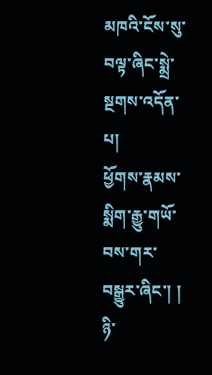མཁའི་ངོས་སུ་བལྟ་ཞིང་སྨྲེ་སྔགས་འདོན་པ།
ཕྱོགས་རྣམས་སྨིག་རྒྱུ་གཡོ་བས་གར་བསྒྱུར་ཞིང་། །
ཉི་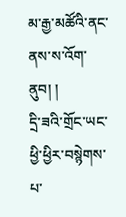མ་རྒྱ་མཚོའི་ནང་ནས་ས་འོག་ནུབ། །
དྲི་ཟའི་གྲོང་ཡང་ཕྱི་ཕྱིར་བསྙེགས་པ་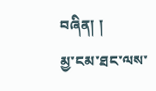བཞིན། །
མྱ་ངམ་ཐང་ལས་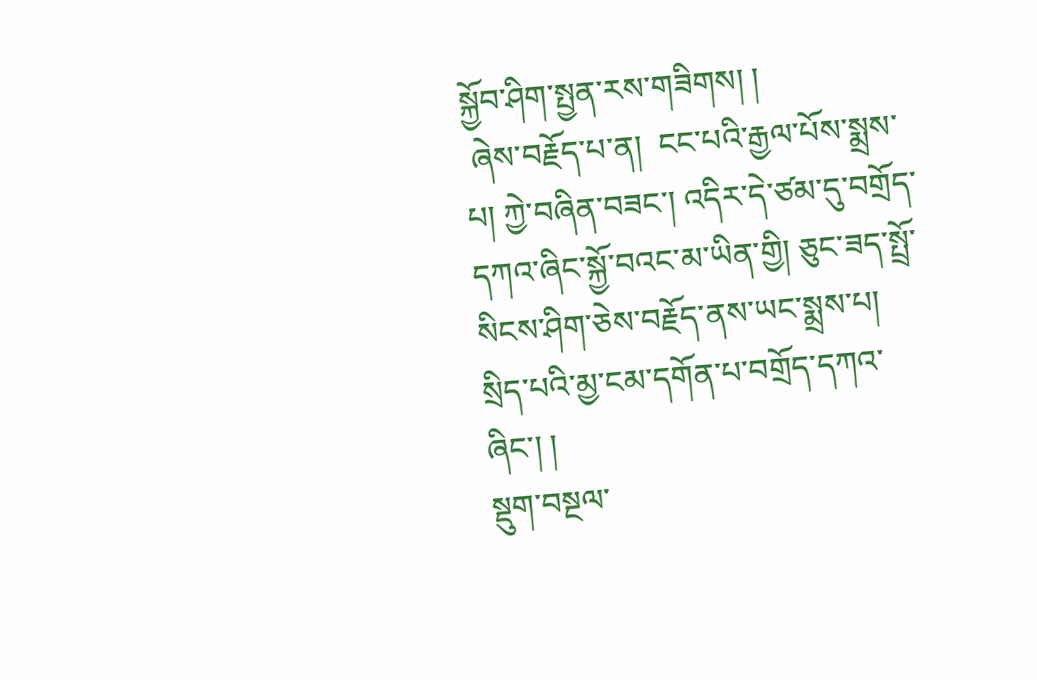སྐྱོབ་ཤིག་སྤྱན་རས་གཟིགས། །
 ཞེས་བརྗོད་པ་ན།  ངང་པའི་རྒྱལ་པོས་སྨྲས་པ། ཀྱེ་བཞིན་བཟང་། འདིར་དེ་ཙམ་དུ་བགྲོད་དཀའ་ཞིང་སྐྱོ་བའང་མ་ཡིན་གྱི། ཅུང་ཟད་སྤྲོ་སིངས་ཤིག་ཅེས་བརྗོད་ནས་ཡང་སྨྲས་པ།
སྲིད་པའི་མྱ་ངམ་དགོན་པ་བགྲོད་དཀའ་ཞིང་། །
སྡུག་བསྔལ་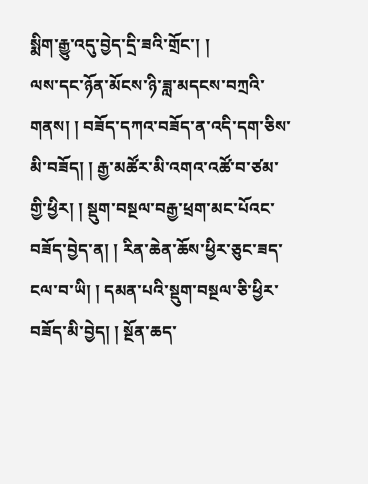སྨིག་རྒྱུ་འདུ་བྱེད་དྲི་ཟའི་གྲོང་། །
ལས་དང་ཉོན་མོངས་ཉི་ཟླ་མདངས་བཀྲའི་གནས། ། བཟོད་དཀའ་བཟོད་ན་འདི་དག་ཅིས་མི་བཟོད། ། རྒྱ་མཚོར་མི་འགའ་འཚོ་བ་ཙམ་གྱི་ཕྱིར། ། སྡུག་བསྔལ་བརྒྱ་ཕྲག་མང་པོའང་བཟོད་བྱེད་ན། ། རིན་ཆེན་ཆོས་ཕྱིར་ཅུང་ཟད་ངལ་བ་ཡི། ། དམན་པའི་སྡུག་བསྔལ་ཅི་ཕྱིར་བཟོད་མི་བྱེད། ། སྔོན་ཆད་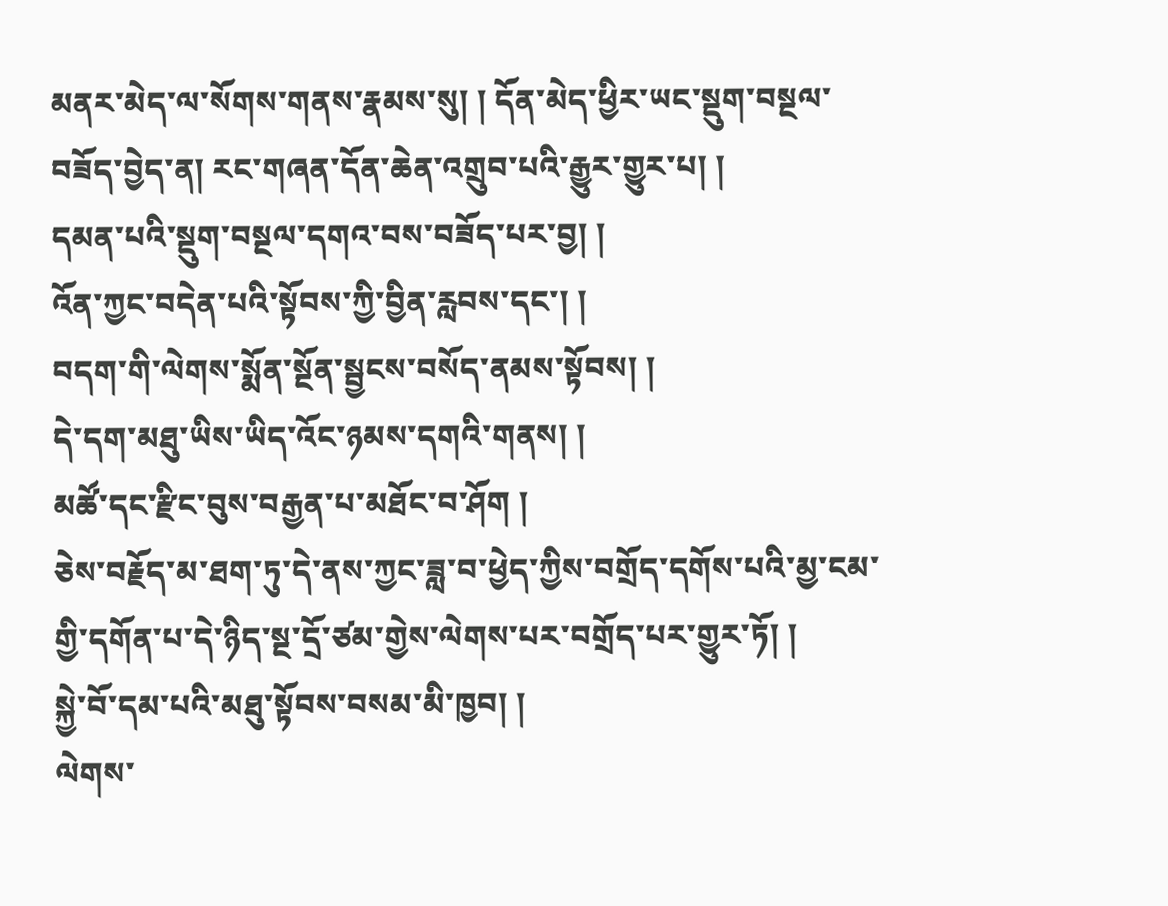མནར་མེད་ལ་སོགས་གནས་རྣམས་སུ། ། དོན་མེད་ཕྱིར་ཡང་སྡུག་བསྔལ་བཟོད་བྱེད་ན། རང་གཞན་དོན་ཆེན་འགྲུབ་པའི་རྒྱུར་གྱུར་པ། །
དམན་པའི་སྡུག་བསྔལ་དགའ་བས་བཟོད་པར་བྱ། །
འོན་ཀྱང་བདེན་པའི་སྟོབས་ཀྱི་བྱིན་རླབས་དང་། །
བདག་གི་ལེགས་སྨོན་སྔོན་སྦྱངས་བསོད་ནམས་སྟོབས། །
དེ་དག་མཐུ་ཡིས་ཡིད་འོང་ཉམས་དགའི་གནས། །
མཚོ་དང་རྫིང་བུས་བརྒྱན་པ་མཐོང་བ་ཤོག །
ཅེས་བརྗོད་མ་ཐག་ཏུ་དེ་ནས་ཀྱང་ཟླ་བ་ཕྱེད་ཀྱིས་བགྲོད་དགོས་པའི་མྱ་ངམ་གྱི་དགོན་པ་དེ་ཉིད་སྔ་དྲོ་ཙམ་གྱེས་ལེགས་པར་བགྲོད་པར་གྱུར་ཏོ། །
སྐྱེ་བོ་དམ་པའི་མཐུ་སྟོབས་བསམ་མི་ཁྱབ། །
ལེགས་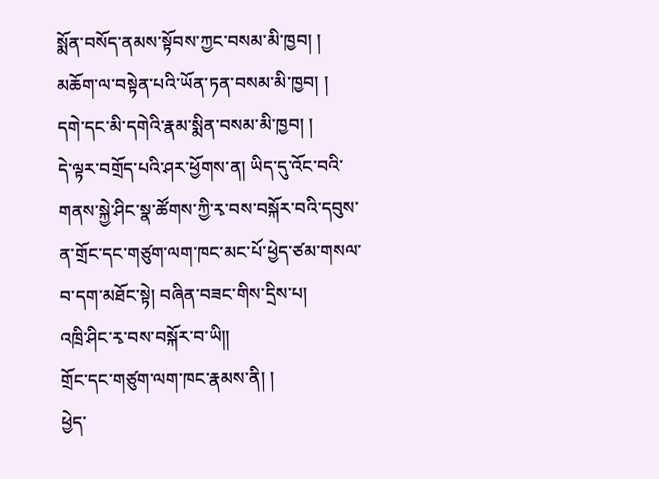སྨོན་བསོད་ནམས་སྟོབས་ཀྱང་བསམ་མི་ཁྱབ། །
མཆོག་ལ་བསྟེན་པའི་ཡོན་ཏན་བསམ་མི་ཁྱབ། །
དགེ་དང་མི་དགེའི་རྣམ་སྨིན་བསམ་མི་ཁྱབ། །
དེ་ལྟར་བགྲོད་པའི་ཤར་ཕྱོགས་ན། ཡིད་དུ་འོང་བའི་གནས་སྐྱེ་ཤིང་སྣ་ཚོགས་ཀྱི་རྭ་བས་བསྐོར་བའི་དབུས་ན་གྲོང་དང་གཙུག་ལག་ཁང་མང་པོ་ཕྱེད་ཙམ་གསལ་བ་དག་མཐོང་སྟེ། བཞིན་བཟང་གིས་དྲིས་པ།
འཁྲི་ཤིང་རྭ་བས་བསྐོར་བ་ཡི༎
གྲོང་དང་གཙུག་ལག་ཁང་རྣམས་ནི། །
ཕྱེད་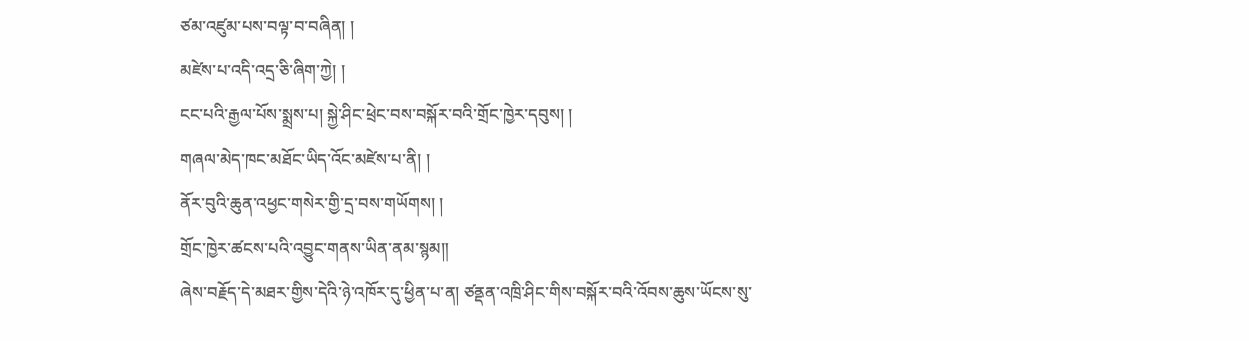ཙམ་འཛུམ་པས་བལྟ་བ་བཞིན། །
མཛེས་པ་འདི་འདྲ་ཅི་ཞིག་ཀྱེ། །
ངང་པའི་རྒྱལ་པོས་སྨྲས་པ། སྐྱེ་ཤིང་ཕྲེང་བས་བསྐོར་བའི་གྲོང་ཁྱེར་དབུས། །
གཞལ་མེད་ཁང་མཐོང་ཡིད་འོང་མཛེས་པ་ནི། །
ནོར་བུའི་ཆུན་འཕྱང་གསེར་གྱི་དྲ་བས་གཡོགས། །
གྲོང་ཁྱེར་ཚངས་པའི་འབྱུང་གནས་ཡིན་ནམ་སྙམ༎
ཞེས་བརྗོད་དེ་མཐར་གྱིས་དེའི་ཉེ་འཁོར་དུ་ཕྱིན་པ་ན། ཙནྡན་འཁྲི་ཤིང་གིས་བསྐོར་བའི་འོབས་ཆུས་ཡོངས་སུ་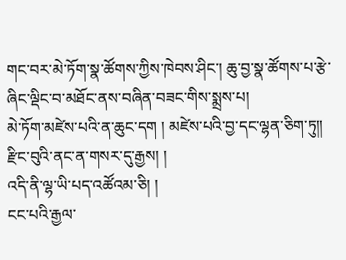གང་བར་མེ་ཏོག་སྣ་ཚོགས་ཀྱིས་ཁེབས་ཤིང་། ཆུ་བྱ་སྣ་ཚོགས་པ་རྩེ་ཞིང་ལྡིང་བ་མཐོང་ནས་བཞིན་བཟང་གིས་སྨྲས་པ།
མེ་ཏོག་མཛེས་པའི་ན་ཆུང་དག ། མཛེས་པའི་བྱ་དང་ལྷན་ཅིག་ཏུ༎
རྫིང་བུའི་ནང་ན་གསར་དུ་རྒྱས། །
འདི་ནི་ལྷ་ཡི་པད་འཚོའམ་ཅི། །
ངང་པའི་རྒྱལ་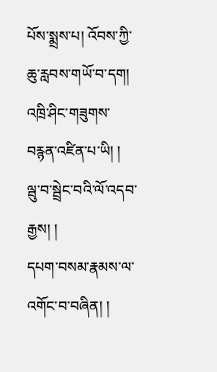པོས་སྨྲས་པ། འོབས་ཀྱི་ཆུ་རླབས་གཡོ་བ་དག། འཁྲི་ཤིང་གཟུགས་བརྙན་འཛིན་པ་ཡི། །
ལྦུ་བ་སྦྲེང་བའི་ལོ་འདབ་རྒྱས། །
དཔག་བསམ་རྣམས་ལ་འགོང་བ་བཞིན། །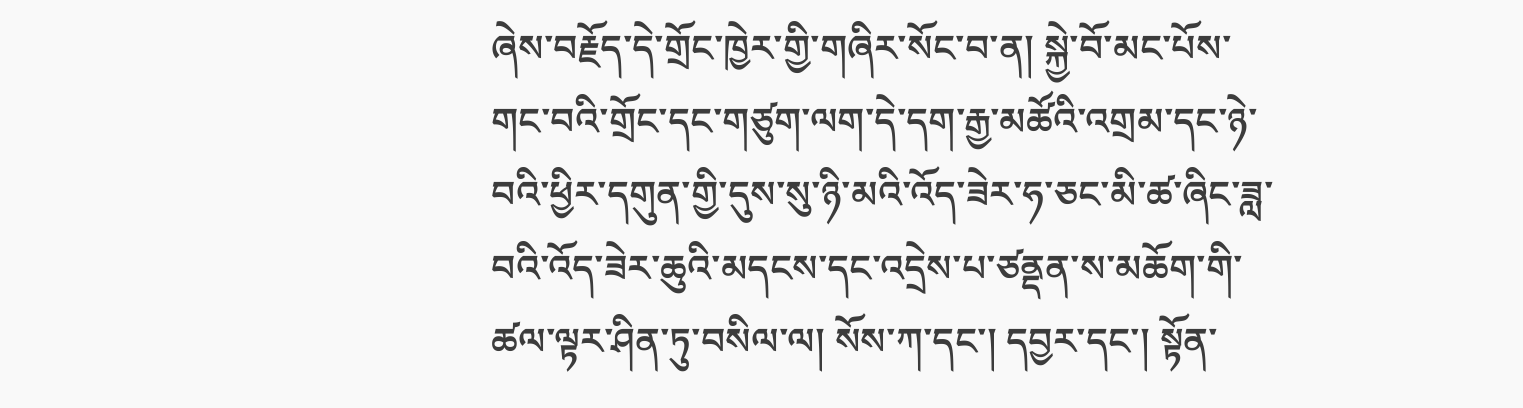ཞེས་བརྗོད་དེ་གྲོང་ཁྱེར་གྱི་གཞིར་སོང་བ་ན། སྐྱེ་བོ་མང་པོས་གང་བའི་གྲོང་དང་གཙུག་ལག་དེ་དག་རྒྱ་མཚོའི་འགྲམ་དང་ཉེ་བའི་ཕྱིར་དགུན་གྱི་དུས་སུ་ཉི་མའི་འོད་ཟེར་ཧ་ཅང་མི་ཚ་ཞིང་ཟླ་བའི་འོད་ཟེར་ཆུའི་མདངས་དང་འདྲེས་པ་ཙནྡན་ས་མཆོག་གི་ཚལ་ལྟར་ཤིན་ཏུ་བསིལ་ལ། སོས་ཀ་དང་། དབྱར་དང་། སྟོན་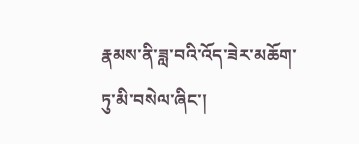རྣམས་ནི་ཟླ་བའི་འོད་ཟེར་མཆོག་ཏུ་མི་བསེལ་ཞིང་།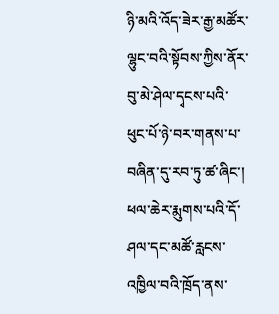ཉི་མའི་འོད་ཟེར་རྒྱ་མཚོར་ལྷུང་བའི་སྟོབས་ཀྱིས་ནོར་བུ་མེ་ཤེལ་དྭངས་པའི་ཕུང་པོ་ཉེ་བར་གནས་པ་བཞིན་དུ་རབ་ཏུ་ཚ་ཞིང་། ཕལ་ཆེར་རྨུགས་པའི་དོ་ཤལ་དང་མཚོ་རླངས་འཁྱིལ་བའི་ཁྲོད་ནས་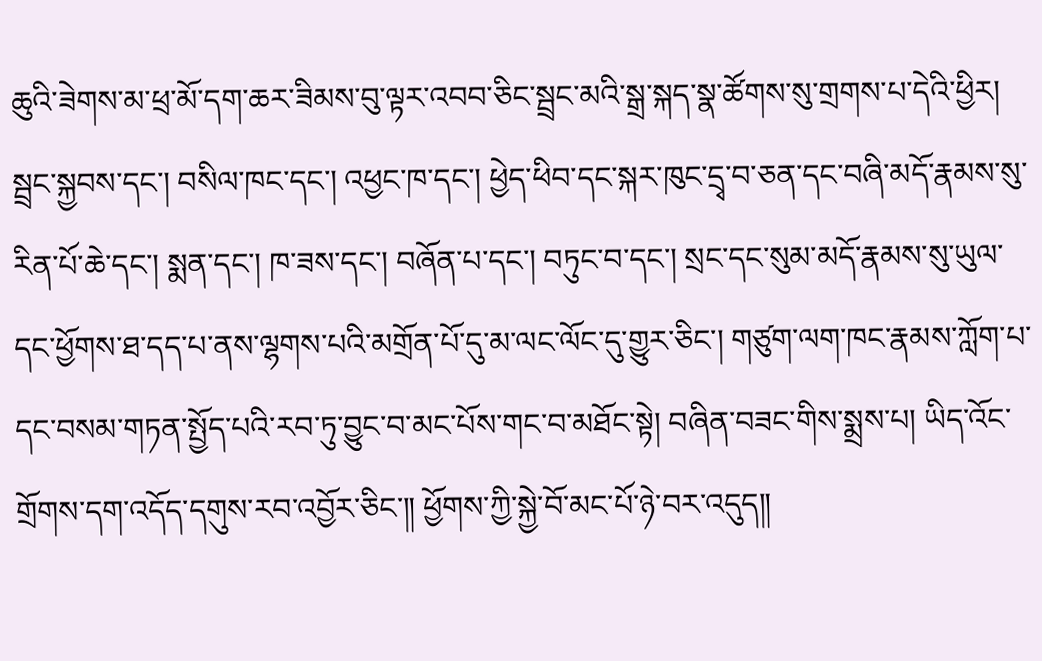ཆུའི་ཟེགས་མ་ཕྲ་མོ་དག་ཆར་ཟིམས་བུ་ལྟར་འབབ་ཅིང་སྦྲང་མའི་སྒྲ་སྐད་སྣ་ཚོགས་སུ་གྲགས་པ་དེའི་ཕྱིར། སྦྲང་སྐྱབས་དང་། བསིལ་ཁང་དང་། འཕྱང་ཁ་དང་། ཕྱེད་ཕིབ་དང་སྐར་ཁུང་དྲྭ་བ་ཅན་དང་བཞི་མདོ་རྣམས་སུ་རིན་པོ་ཆེ་དང་། སྨན་དང་། ཁ་ཟས་དང་། བཞོན་པ་དང་། བཏུང་བ་དང་། སྲང་དང་སུམ་མདོ་རྣམས་སུ་ཡུལ་དང་ཕྱོགས་ཐ་དད་པ་ནས་ལྷགས་པའི་མགྲོན་པོ་དུ་མ་ལང་ལོང་དུ་གྱུར་ཅིང་། གཙུག་ལག་ཁང་རྣམས་ཀློག་པ་དང་བསམ་གཏན་སྤྱོད་པའི་རབ་ཏུ་བྱུང་བ་མང་པོས་གང་བ་མཐོང་སྟེ། བཞིན་བཟང་གིས་སྨྲས་པ། ཡིད་འོང་གྲོགས་དག་འདོད་དགུས་རབ་འབྱོར་ཅིང་༎ ཕྱོགས་ཀྱི་སྐྱེ་བོ་མང་པོ་ཉེ་བར་འདུད༎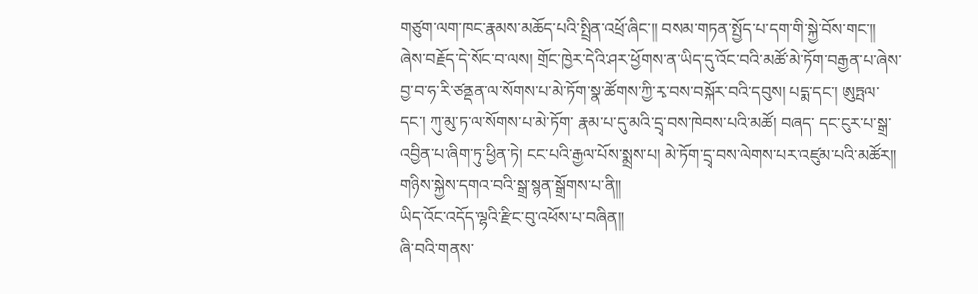གཙུག་ལག་ཁང་རྣམས་མཆོད་པའི་སྤྲིན་འཕྲོ་ཞིང་༎ བསམ་གཏན་སྤྱོད་པ་དག་གི་སྐྱེ་བོས་གང་༎ ཞེས་བརྗོད་དེ་སོང་བ་ལས། གྲོང་ཁྱེར་དེའི་ཤར་ཕྱོགས་ན་ཡིད་དུ་འོང་བའི་མཚོ་མེ་ཏོག་བརྒྱན་པ་ཞེས་བྱ་བ་ཧ་རི་ཙནྡན་ལ་སོགས་པ་མེ་ཏོག་སྣ་ཚོགས་ཀྱི་རྭ་བས་བསྐོར་བའི་དབུས། པདྨ་དང་། ཨུཏྤལ་དང་། ཀུ་མུ་ཏ་ལ་སོགས་པ་མེ་ཏོག་ རྣམ་པ་དུ་མའི་དྲྭ་བས་ཁེབས་པའི་མཚོ། བཞད་ དང་ངུར་པ་སྒྲ་འབྱིན་པ་ཞིག་ཏུ་ཕྱིན་ཏེ། ངང་པའི་རྒྱལ་པོས་སྨྲས་པ། མེ་ཏོག་དྲྭ་བས་ལེགས་པར་འཛུམ་པའི་མཚོར༎
གཉིས་སྐྱེས་དགའ་བའི་སྒྲ་སྙན་སྒྲོགས་པ་ནི༎
ཡིད་འོང་འདོད་ལྷའི་རྫིང་བུ་འཕོས་པ་བཞིན༎
ཞི་བའི་གནས་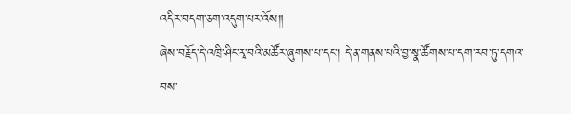འདིར་བདག་ཅག་འདུག་པར་འོས༎
ཞེས་བརྗོད་དེ་འཁྲི་ཤིང་རྭ་བའི་མཚོར་ཞུགས་པ་དང་། དེ་ན་གནས་པའི་བྱ་སྣ་ཚོགས་པ་དག་རབ་ཏུ་དགའ་བས་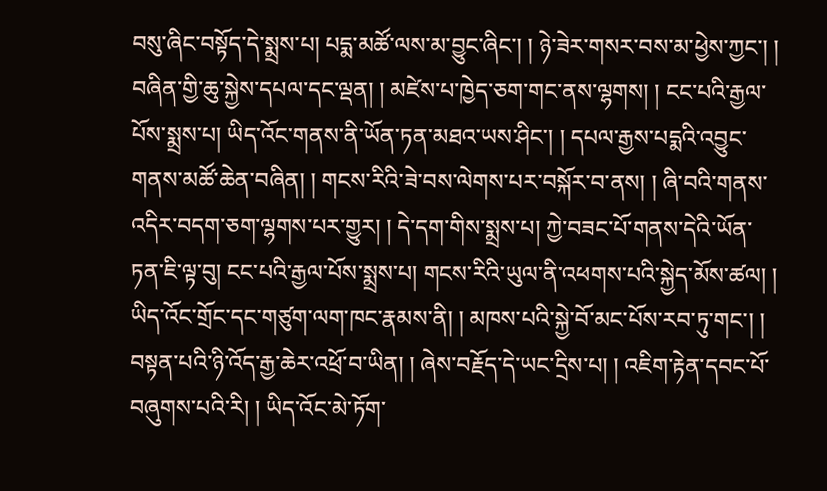བསུ་ཞིང་བསྟོད་དེ་སྨྲས་པ། པདྨ་མཚོ་ལས་མ་བྱུང་ཞིང་། ། ཉེ་ཟེར་གསར་བས་མ་ཕྱེས་ཀྱང་། ། བཞིན་གྱི་ཆུ་སྐྱེས་དཔལ་དང་ལྡན། ། མཛེས་པ་ཁྱེད་ཅག་གང་ནས་ལྷགས། ། ངང་པའི་རྒྱལ་པོས་སྨྲས་པ། ཡིད་འོང་གནས་ནི་ཡོན་ཏན་མཐའ་ཡས་ཤིང་། ། དཔལ་རྒྱས་པདྨའི་འབྱུང་གནས་མཚོ་ཆེན་བཞིན། ། གངས་རིའི་ཟེ་བས་ལེགས་པར་བསྐོར་བ་ནས། ། ཞི་བའི་གནས་འདིར་བདག་ཅག་ལྷགས་པར་གྱུར། ། དེ་དག་གིས་སྨྲས་པ། ཀྱེ་བཟང་པོ་གནས་དེའི་ཡོན་ཏན་ཇི་ལྟ་བུ། ངང་པའི་རྒྱལ་པོས་སྨྲས་པ། གངས་རིའི་ཡུལ་ནི་འཕགས་པའི་སྐྱེད་མོས་ཚལ། ། ཡིད་འོང་གྲོང་དང་གཙུག་ལག་ཁང་རྣམས་ནི། ། མཁས་པའི་སྐྱེ་བོ་མང་པོས་རབ་ཏུ་གང་། ། བསྟན་པའི་ཉི་འོད་རྒྱ་ཆེར་འཕྲོ་བ་ཡིན། ། ཞེས་བརྗོད་དེ་ཡང་དྲིས་པ། ། འཇིག་རྟེན་དབང་པོ་བཞུགས་པའི་རི། ། ཡིད་འོང་མེ་ཏོག་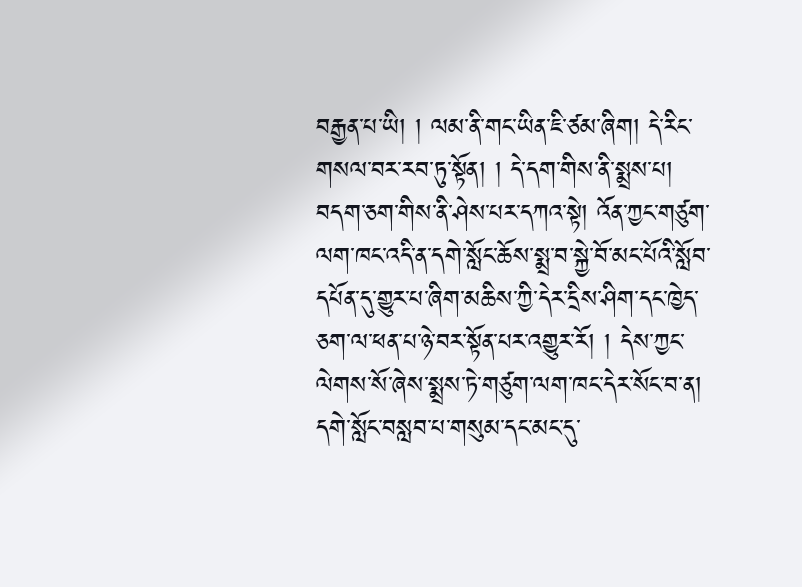བརྒྱན་པ་ཡི། ། ལམ་ནི་གང་ཡིན་ཇི་ཙམ་ཞིག། དེ་རིང་གསལ་བར་རབ་ཏུ་སྟོན། ། དེ་དག་གིས་ནི་སྨྲས་པ། བདག་ཅག་གིས་ནི་ཤེས་པར་དཀའ་སྟེ། འོན་ཀྱང་གཙུག་ལག་ཁང་འདི་ན་དགེ་སློང་ཆོས་སྨྲ་བ་སྐྱེ་བོ་མང་པོའི་སློབ་དཔོན་དུ་གྱུར་པ་ཞིག་མཆིས་ཀྱི་དེར་དྲིས་ཤིག་དང་ཁྱེད་ཅག་ལ་ཕན་པ་ཉེ་བར་སྟོན་པར་འགྱུར་རོ། ། དེས་ཀྱང་ལེགས་སོ་ཞེས་སྨྲས་ཏེ་གཙུག་ལག་ཁང་དེར་སོང་བ་ན། དགེ་སློང་བསླབ་པ་གསུམ་དང་མང་དུ་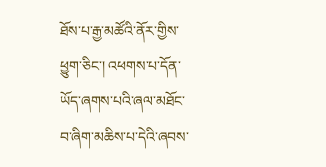ཐོས་པ་རྒྱ་མཚོའི་ནོར་གྱིས་ཕྱུག་ཅིང་། འཕགས་པ་དོན་ཡོད་ཞགས་པའི་ཞལ་མཐོང་བ་ཞིག་མཆིས་པ་དེའི་ཞབས་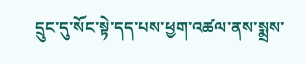དྲུང་དུ་སོང་སྟེ་དད་པས་ཕྱག་འཚལ་ནས་སྨྲས་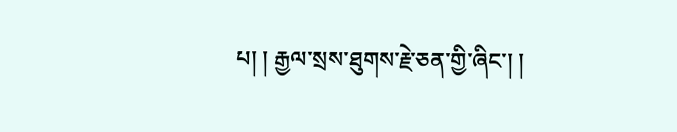པ། ། རྒྱལ་སྲས་ཐུགས་རྗེ་ཅན་གྱི་ཞིང་། །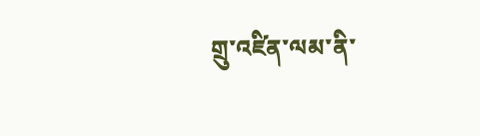གྲུ་འཛིན་ལམ་ནི་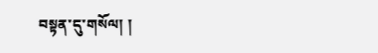བསྟན་དུ་གསོལ། །